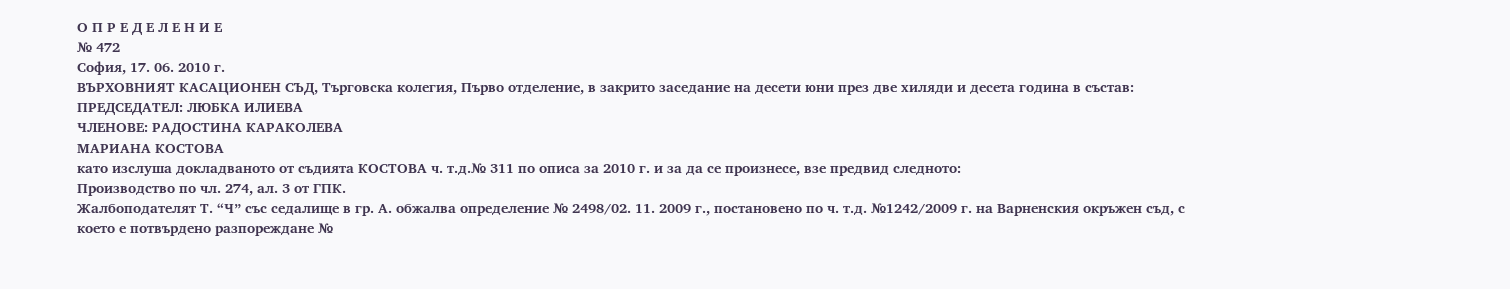О П Р Е Д Е Л Е Н И Е
№ 472
София, 17. 06. 2010 г.
ВЪРХОВНИЯТ КАСАЦИОНЕН СЪД, Търговска колегия, Първо отделение, в закрито заседание на десети юни през две хиляди и десета година в състав:
ПРЕДСЕДАТЕЛ: ЛЮБКА ИЛИЕВА
ЧЛЕНОВЕ: РАДОСТИНА КАРАКОЛЕВА
МАРИАНА КОСТОВА
като изслуша докладваното от съдията КОСТОВА ч. т.д.№ 311 по описа за 2010 г. и за да се произнесе, взе предвид следното:
Производство по чл. 274, ал. 3 от ГПК.
Жалбоподателят Т. “Ч” със седалище в гр. А. обжалва определение № 2498/02. 11. 2009 г., постановено по ч. т.д. №1242/2009 г. на Варненския окръжен съд, с което е потвърдено разпореждане №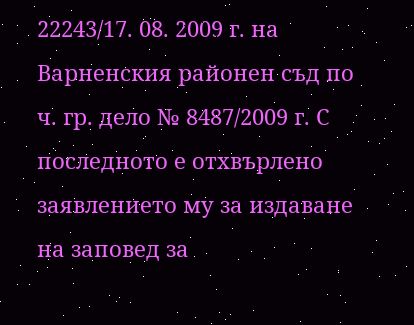22243/17. 08. 2009 г. на Варненския районен съд по ч. гр. дело № 8487/2009 г. С последното е отхвърлено заявлението му за издаване на заповед за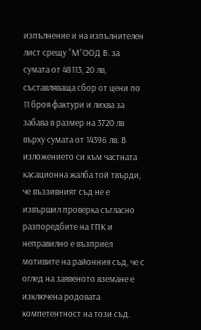изпълнение и на изпълнителен лист срещу “М”ООД В. за сумата от 48113, 20 лв, съставляваща сбор от цени по 11 броя фактури и лихва за забава в размер на 3720 лв върху сумата от 14396 лв. В изложението си към частната касационна жалба той твърди, че въззивният съд не е извършил проверка съгласно разпоредбите на ГПК и неправилно е възприел мотивите на районния съд, че с оглед на заявеното вземане е изключена родовата компетентност на този съд.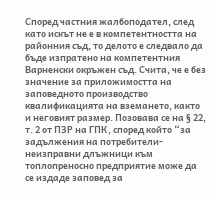Според частния жалбоподател, след като искът не е в компетентността на районния съд, то делото е следвало да бъде изпратено на компетентния Варненски окръжен съд. Счита, че е без значение за приложимостта на заповедното производство квалификацията на вземането, както и неговият размер. Позовава се на § 22, т. 2 от ПЗР на ГПК, според който “за задължения на потребители-неизправни длъжници към топлопреносно предприятие може да се издаде заповед за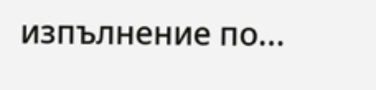изпълнение по...